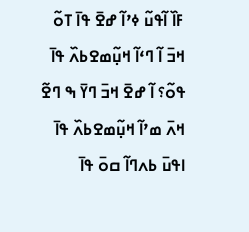ߓߊ߰ ߊ߬ߟߎ߬ ߦߴߊ߬ ߝߐ߫ ߟߊ߫ ߠߋ߬ ߞߏ߫ ߊ߬ ߣߵߊ߬ ߞߎ߲߬ߘߐߕߍ߰ ߟߊ߫ ߟߋ߬؟ ߊ߬ ߝߐ߫ ߞߏ߫ ߣߌ߫ ߒ ߣߐ߬ ߞߍ߫ ߘߴߊ߬ ߞߎ߲߬ߘߐߕߍ߰ ߟߊ߫ ߊߟߎ߫ ߕߍߣߊ߬ ߛߋ߫ ߟߊ߫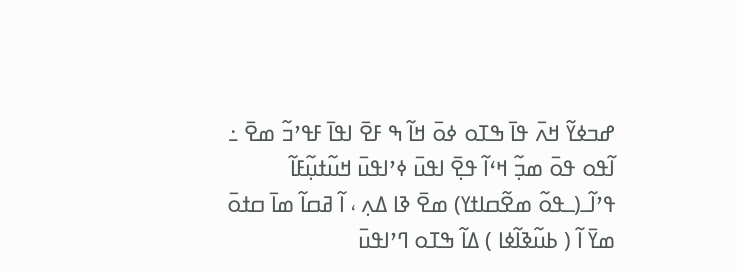ߝߏߦߌ߬ ߞߍ߫ ߟߊ߫ ߒߠߋ ߦߋ߫ ߞߊ߬ ߒ ߓߐ߫ ߊߟߊ߫ ߓߟߴߏ߬ ߘߐ߫ ߸ ߊ߬ߟߋ ߟߋ߫ ߘߏ߲߬ ߞߵߊ߬ ߟߐ߲߫ ߊߟߎ߫ ߦߴߊߟߎ߫ ߞߎ߬ߙߎ߲߬ߓߊ߬ ߟߴߊ߬ߺ(ߺߟߋ߬ ߘߐ߬ߛߊߙߌ) ߘߐ߫ ߢߊ ߡߍ߲ ، ߊ߬ ߥߛߊ߬ ߘߊ߫ ߛߙߋ߫ ߘߌ߫ ߊ߬ ( ߕߎ߬ߢߊ߬ߦߊ ) ߡߊ߬ ߒߠߋ ߣߴߊߟߎ߫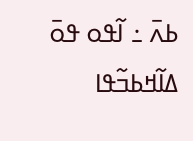ߕߍ߫ ߸ ߊ߬ߟߋ ߟߋ߫ ߡߊ߬ߞߕߏ߬ߟߊ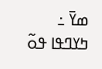ߘߌ߫ ߸ ߤߌߣߟߊ ߟߋ߬